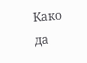Како да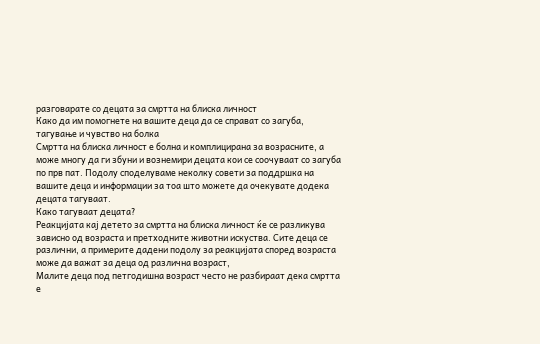разговарате со децата за смртта на блиска личност
Како да им помогнете на вашите деца да се справат со загуба, тагување и чувство на болка
Смртта на блиска личност е болна и комплицирана за возрасните, а може многу да ги збуни и вознемири децата кои се соочуваат со загуба по прв пат. Подолу споделуваме неколку совети за поддршка на вашите деца и информации за тоа што можете да очекувате додека децата тагуваат.
Како тагуваат децата?
Реакцијата кај детето за смртта на блиска личност ќе се разликува зависно од возраста и претходните животни искуства. Сите деца се различни, а примерите дадени подолу за реакцијата според возраста може да важат за деца од различна возраст,
Малите деца под петгодишна возраст често не разбираат дека смртта е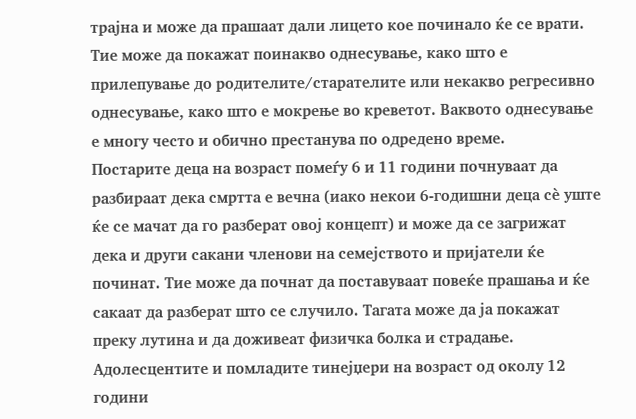трајна и може да прашаат дали лицето кое починало ќе се врати. Тие може да покажат поинакво однесување, како што е прилепување до родителите/старателите или некакво регресивно однесување, како што е мокрење во креветот. Ваквото однесување е многу често и обично престанува по одредено време.
Постарите деца на возраст помеѓу 6 и 11 години почнуваат да разбираат дека смртта е вечна (иако некои 6-годишни деца сè уште ќе се мачат да го разберат овој концепт) и може да се загрижат дека и други сакани членови на семејството и пријатели ќе починат. Тие може да почнат да поставуваат повеќе прашања и ќе сакаат да разберат што се случило. Tагата може да ја покажат преку лутина и да доживеат физичка болка и страдање.
Адолесцентите и помладите тинејџери на возраст од околу 12 години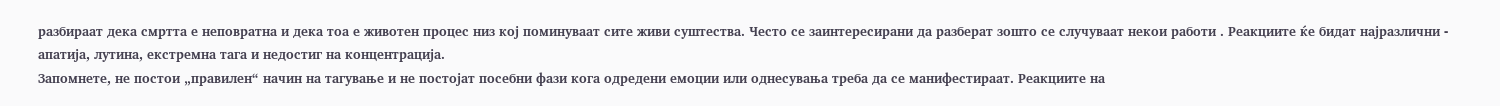разбираат дека смртта е неповратна и дека тоа е животен процес низ кој поминуваат сите живи суштества. Често се заинтересирани да разберат зошто се случуваат некои работи . Реакциите ќе бидат најразлични - апатија, лутина, екстремна тага и недостиг на концентрација.
Запомнете, не постои „правилен“ начин на тагување и не постојат посебни фази кога одредени емоции или однесувања треба да се манифестираат. Реакциите на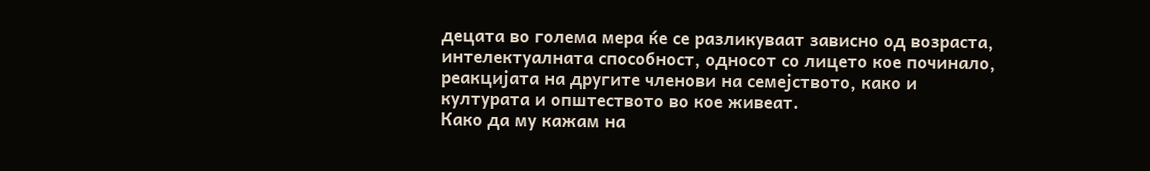децата во голема мера ќе се разликуваат зависно од возраста, интелектуалната способност, односот со лицето кое починало, реакцијата на другите членови на семејството, како и културата и општеството во кое живеат.
Како да му кажам на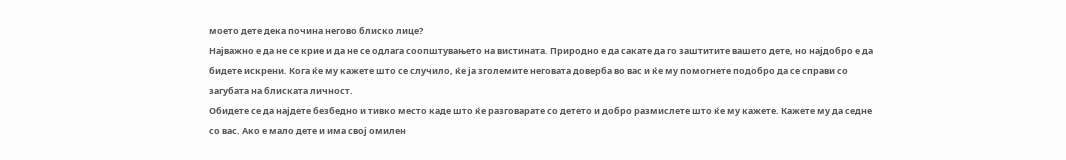моето дете дека почина негово блиско лице?
Најважно е да не се крие и да не се одлага соопштувањето на вистината. Природно е да сакате да го заштитите вашето дете, но најдобро е да бидете искрени. Кога ќе му кажете што се случило, ќе ја зголемите неговата доверба во вас и ќе му помогнете подобро да се справи со загубата на блиската личност.
Обидете се да најдете безбедно и тивко место каде што ќе разговарате со детето и добро размислете што ќе му кажете. Кажете му да седне со вас. Ако е мало дете и има свој омилен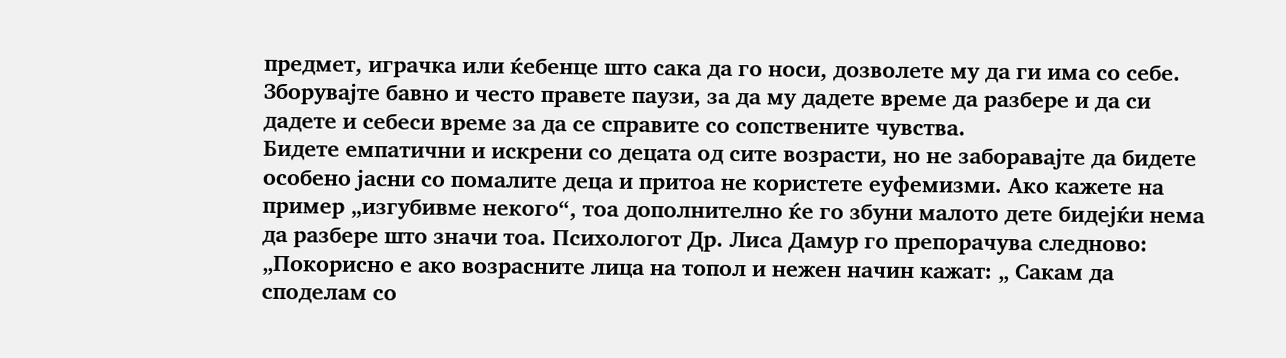предмет, играчка или ќебенце што сака да го носи, дозволете му да ги има со себе. Зборувајте бавно и често правете паузи, за да му дадете време да разбере и да си дадете и себеси време за да се справите со сопствените чувства.
Бидете емпатични и искрени со децата од сите возрасти, но не заборавајте да бидете особено јасни со помалите деца и притоа не користете еуфемизми. Ако кажете на пример „изгубивме некого“, тоа дополнително ќе го збуни малото дете бидејќи нема да разбере што значи тоа. Психологот Др. Лиса Дамур го препорачува следново: „Покорисно е ако возрасните лица на топол и нежен начин кажат: „ Сакам да споделам со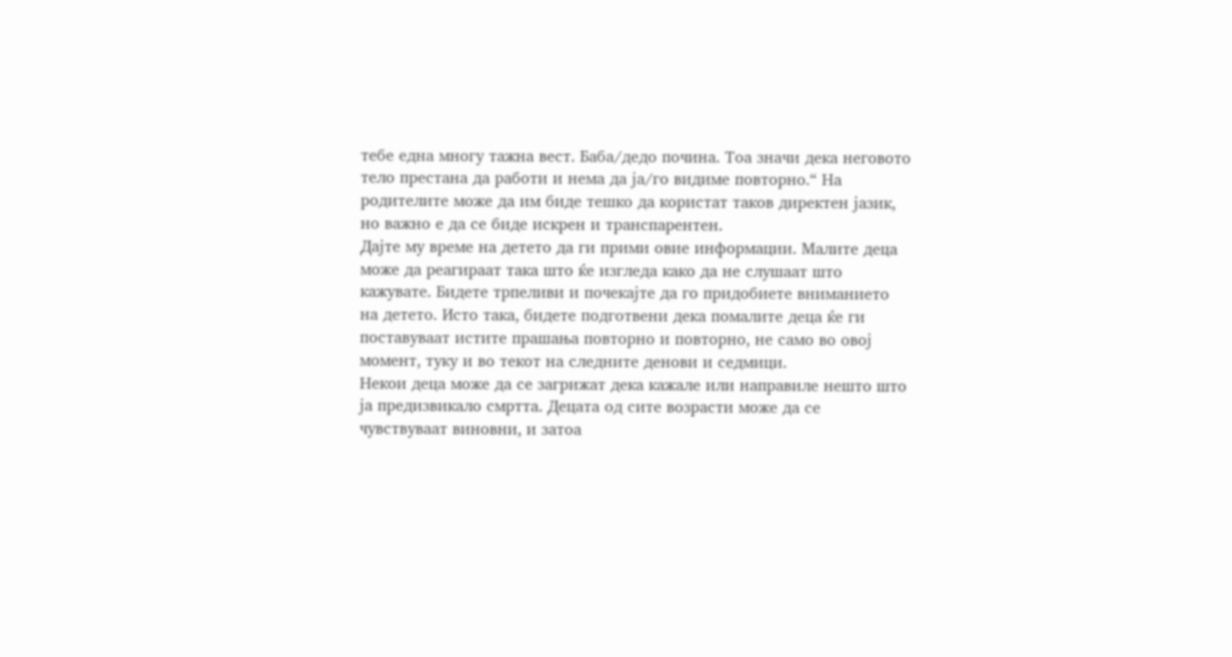тебе една многу тажна вест. Баба/дедо почина. Тоа значи дека неговото тело престана да работи и нема да ја/го видиме повторно.“ На родителите може да им биде тешко да користат таков директен јазик, но важно е да се биде искрен и транспарентен.
Дајте му време на детето да ги прими овие информации. Малите деца може да реагираат така што ќе изгледа како да не слушаат што кажувате. Бидете трпеливи и почекајте да го придобиете вниманието на детето. Исто така, бидете подготвени дека помалите деца ќе ги поставуваат истите прашања повторно и повторно, не само во овој момент, туку и во текот на следните денови и седмици.
Некои деца може да се загрижат дека кажале или направиле нешто што ја предизвикало смртта. Децата од сите возрасти може да се чувствуваат виновни, и затоа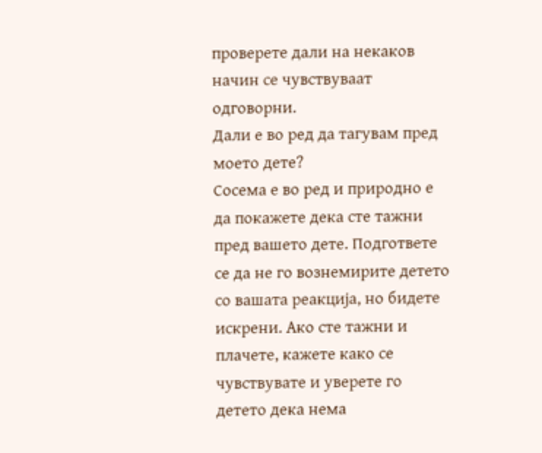проверете дали на некаков начин се чувствуваат одговорни.
Дали е во ред да тагувам пред моето дете?
Сосема е во ред и природно е да покажете дека сте тажни пред вашето дете. Подгответе се да не го вознемирите детето со вашата реакција, но бидете искрени. Ако сте тажни и плачете, кажете како се чувствувате и уверете го детето дека нема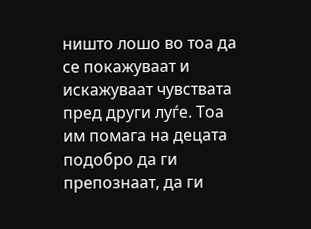ништо лошо во тоа да се покажуваат и искажуваат чувствата пред други луѓе. Тоа им помага на децата подобро да ги препознаат, да ги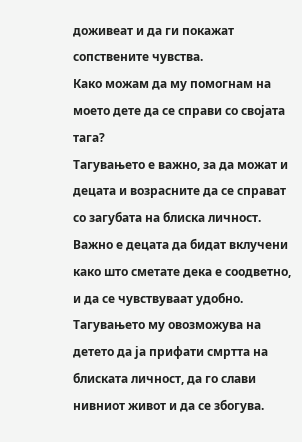доживеат и да ги покажат сопствените чувства.
Како можам да му помогнам на моето дете да се справи со својата тага?
Тагувањето е важно, за да можат и децата и возрасните да се справат со загубата на блиска личност. Важно е децата да бидат вклучени како што сметате дека е соодветно, и да се чувствуваат удобно. Тагувањето му овозможува на детето да ја прифати смртта на блиската личност, да го слави нивниот живот и да се збогува.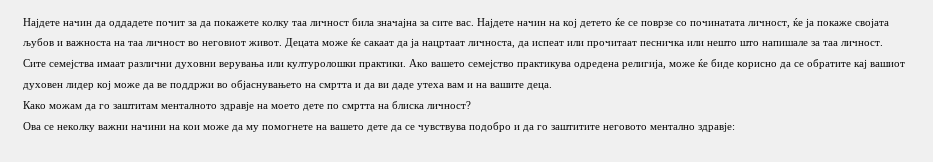Најдете начин да оддадете почит за да покажете колку таа личност била значајна за сите вас. Најдете начин на кој детето ќе се поврзе со починатата личност, ќе ја покаже својата љубов и важноста на таа личност во неговиот живот. Децата може ќе сакаат да ја нацртаат личноста, да испеат или прочитаат песничка или нешто што напишале за таа личност.
Сите семејства имаат различни духовни верувања или културолошки практики. Ако вашето семејство практикува одредена религија, може ќе биде корисно да се обратите кај вашиот духовен лидер кој може да ве поддржи во објаснувањето на смртта и да ви даде утеха вам и на вашите деца.
Како можам да го заштитам менталното здравје на моето дете по смртта на блиска личност?
Ова се неколку важни начини на кои може да му помогнете на вашето дете да се чувствува подобро и да го заштитите неговото ментално здравје: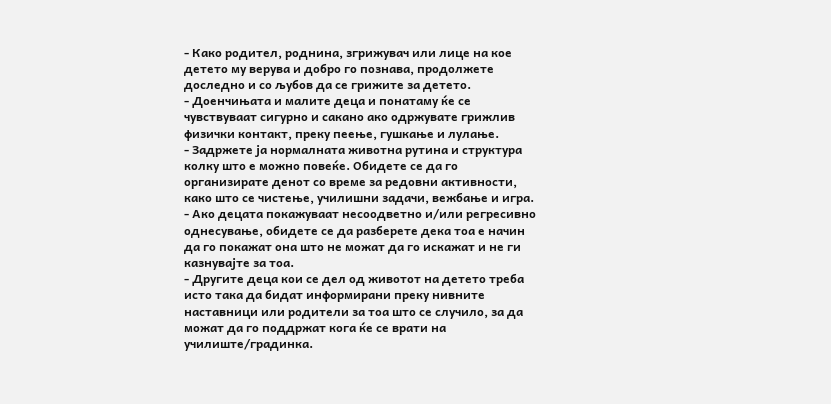- Како родител, роднина, згрижувач или лице на кое детето му верува и добро го познава, продолжете доследно и со љубов да се грижите за детето.
- Доенчињата и малите деца и понатаму ќе се чувствуваат сигурно и сакано ако одржувате грижлив физички контакт, преку пеење, гушкање и лулање.
- Задржете ја нормалната животна рутина и структура колку што е можно повеќе. Обидете се да го организирате денот со време за редовни активности, како што се чистење, училишни задачи, вежбање и игра.
- Ако децата покажуваат несоодветно и/или регресивно однесување, обидете се да разберете дека тоа е начин да го покажат она што не можат да го искажат и не ги казнувајте за тоа.
- Другите деца кои се дел од животот на детето треба исто така да бидат информирани преку нивните наставници или родители за тоа што се случило, за да можат да го поддржат кога ќе се врати на училиште/градинка.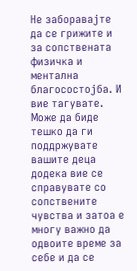Не заборавајте да се грижите и за сопствената физичка и ментална благосостојба. И вие тагувате. Може да биде тешко да ги поддржувате вашите деца додека вие се справувате со сопствените чувства и затоа е многу важно да одвоите време за себе и да се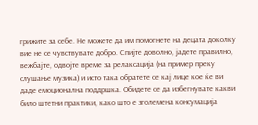грижите за себе. Не можете да им помогнете на децата доколку вие не се чувствувате добро. Спијте доволно, јадете правилно, вежбајте, одвојте време за релаксација (на пример преку слушање музика) и исто така обратете се кај лице кое ќе ви даде емоционална поддршка. Обидете се да избегнувате какви било штетни практики, како што е зголемена консумација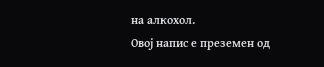на алкохол.
Овој напис е преземен од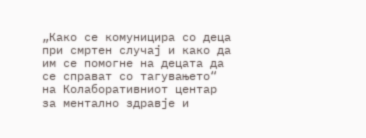„Како се комуницира со деца при смртен случај и како да им се помогне на децата да се справат со тагувањето“ на Колаборативниот центар за ментално здравје и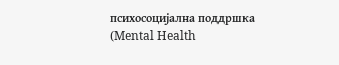психосоцијална поддршка (Mental Health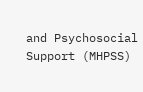and Psychosocial Support (MHPSS)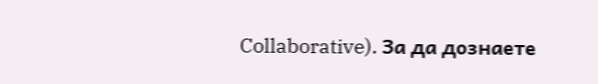Collaborative). За да дознаете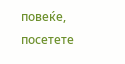повеќе, посетете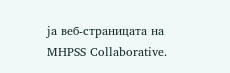ја веб-страницата на MHPSS Collaborative.